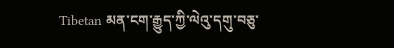Tibetan མན་ངག་རྒྱུད་ཀྱི་ལེའུ་དགུ་བཅུ་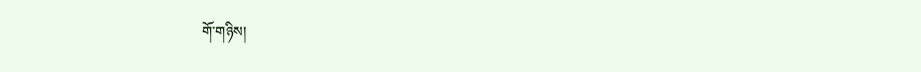གོ་གཉིས།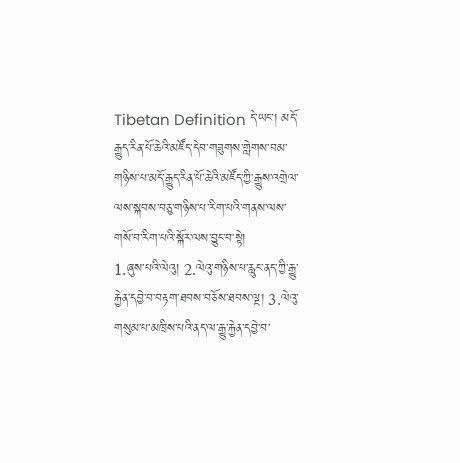Tibetan Definition དེ་ཡང་། མདོ་རྒྱུད་རིན་པོ་ཆེའི་མཛོད་དེབ་གཟུགས་གླེགས་བམ་གཉིས་པ་མདོ་རྒྱུད་རིན་པོ་ཆེའི་མཛོད་ཀྱི་རྒྱུས་འགྲེལ་ལས་སྐབས་བཅུ་གཉིས་པ་རིག་པའི་གནས་ལས་གསོ་བ་རིག་པའི་སྐོར་ལས་བྱུང་བ་སྟེ།
1.ཞུས་པའི་ལེའུ། 2.ལེའུ་གཉིས་པ་རླུང་ནད་ཀྱི་རྒྱུ་རྐྱེན་དབྱེ་བ་བརྟག་ཐབས་བཅོས་ཐབས་ལྔ། 3.ལེའུ་གསུམ་པ་མཁྲིས་པའི་ནད་ལ་རྒྱུ་རྐྱེན་དབྱེ་བ་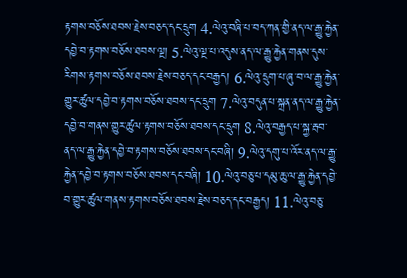རྟགས་བཅོས་ཐབས་རྗེས་བཅད་དང་དྲུག 4.ལེའུ་བཞི་པ་བད་ཀན་གྱི་ནད་ལ་རྒྱུ་རྐྱེན་དབྱེ་བ་རྟགས་བཅོས་ཐབས་ལྔ། 5.ལེའུ་ལྔ་པ་འདུས་ནད་ལ་རྒྱུ་རྐྱེན་གནས་དུས་རིགས་རྟགས་བཅོས་ཐབས་རྗེས་བཅད་དང་བརྒྱད། 6.ལེའུ་དྲུག་པ་ཞུ་བ་ལ་རྒྱུ་རྐྱེན་གྱུར་ཚུལ་དབྱེ་བ་རྟགས་བཅོས་ཐབས་དང་དྲུག 7.ལེའུ་བདུན་པ་སྐྲན་ནད་ལ་རྒྱུ་རྐྱེན་དབྱེ་བ་གནས་གྱུར་ཚུལ་རྟགས་བཅོས་ཐབས་དང་དྲུག 8.ལེའུ་བརྒྱད་པ་སྐྱ་རྦབ་ནད་ལ་རྒྱུ་རྐྱེན་དབྱེ་བ་རྟགས་བཅོས་ཐབས་དང་བཞི། 9.ལེའུ་དགུ་པ་འོར་ནད་ལ་རྒྱུ་རྐྱེན་དབྱེ་བ་རྟགས་བཅོས་ཐབས་དང་བཞི། 10.ལེའུ་བཅུ་པ་དམུ་ཆུ་ལ་རྒྱུ་རྐྱེན་དབྱེ་བ་གྱུར་ཚུལ་གནས་རྟགས་བཅོས་ཐབས་རྗེས་བཅད་དང་བརྒྱད། 11.ལེའུ་བཅུ་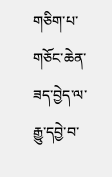གཅིག་པ་གཅོང་ཆེན་ཟད་བྱེད་ལ་རྒྱུ་དབྱེ་བ་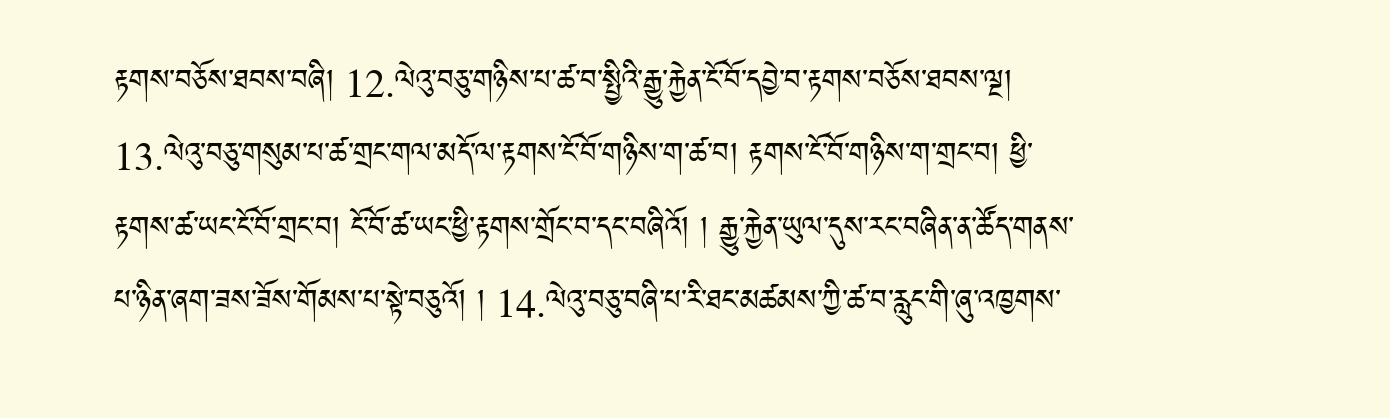རྟགས་བཅོས་ཐབས་བཞི། 12.ལེའུ་བཅུ་གཉིས་པ་ཚ་བ་སྤྱིའི་རྒྱུ་རྐྱེན་ངོ་བོ་དབྱེ་བ་རྟགས་བཅོས་ཐབས་ལྔ། 13.ལེའུ་བཅུ་གསུམ་པ་ཚ་གྲང་གལ་མདོ་ལ་རྟགས་ངོ་བོ་གཉིས་ག་ཚ་བ། རྟགས་ངོ་བོ་གཉིས་ག་གྲང་བ། ཕྱི་རྟགས་ཚ་ཡང་ངོ་བོ་གྲང་བ། ངོ་བོ་ཚ་ཡང་ཕྱི་རྟགས་གྲོང་བ་དང་བཞིའོ། ། རྒྱུ་རྐྱེན་ཡུལ་དུས་རང་བཞིན་ན་ཚོད་གནས་པ་ཉིན་ཞག་ཟས་ཟོས་གོམས་པ་སྟེ་བཅུའོ། ། 14.ལེའུ་བཅུ་བཞི་པ་རི་ཐང་མཚམས་ཀྱི་ཚ་བ་རླུང་གི་ཞུ་འཁྱགས་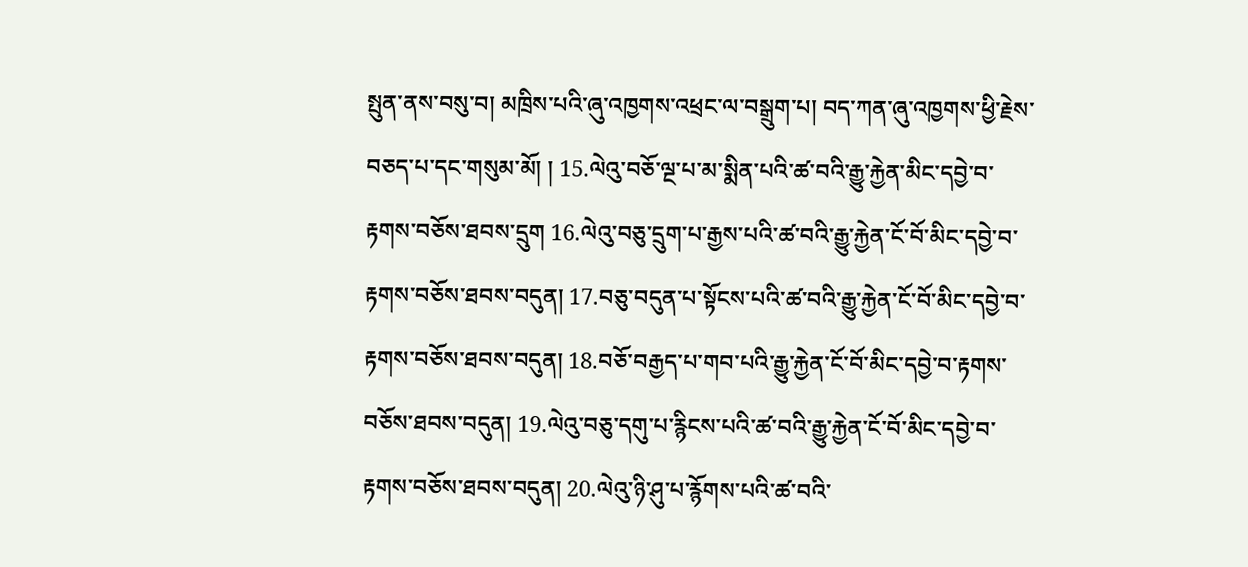སྤུན་ནས་བསུ་བ། མཁྲིས་པའི་ཞུ་འཁྱགས་འཕྲང་ལ་བསྒྲུག་པ། བད་ཀན་ཞུ་འཁྱགས་ཕྱི་རྗེས་བཅད་པ་དང་གསུམ་མོ། ། 15.ལེའུ་བཅོ་ལྔ་པ་མ་སྨིན་པའི་ཚ་བའི་རྒྱུ་རྐྱེན་མིང་དབྱེ་བ་རྟགས་བཅོས་ཐབས་དྲུག 16.ལེའུ་བཅུ་དྲུག་པ་རྒྱས་པའི་ཚ་བའི་རྒྱུ་རྐྱེན་ངོ་བོ་མིང་དབྱེ་བ་རྟགས་བཅོས་ཐབས་བདུན། 17.བཅུ་བདུན་པ་སྟོངས་པའི་ཚ་བའི་རྒྱུ་རྐྱེན་ངོ་བོ་མིང་དབྱེ་བ་རྟགས་བཅོས་ཐབས་བདུན། 18.བཅོ་བརྒྱད་པ་གབ་པའི་རྒྱུ་རྐྱེན་ངོ་བོ་མིང་དབྱེ་བ་རྟགས་བཅོས་ཐབས་བདུན། 19.ལེའུ་བཅུ་དགུ་པ་རྙིངས་པའི་ཚ་བའི་རྒྱུ་རྐྱེན་ངོ་བོ་མིང་དབྱེ་བ་རྟགས་བཅོས་ཐབས་བདུན། 20.ལེའུ་ཉི་ཤུ་པ་རྙོགས་པའི་ཚ་བའི་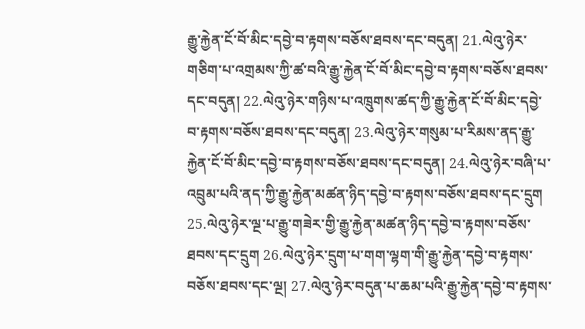རྒྱུ་རྐྱེན་ངོ་བོ་མིང་དབྱེ་བ་རྟགས་བཅོས་ཐབས་དང་བདུན། 21.ལེའུ་ཉེར་གཅིག་པ་འགྲམས་ཀྱི་ཚ་བའི་རྒྱུ་རྐྱེན་ངོ་བོ་མིང་དབྱེ་བ་རྟགས་བཅོས་ཐབས་དང་བདུན། 22.ལེའུ་ཉེར་གཉིས་པ་འཁྲུགས་ཚད་ཀྱི་རྒྱུ་རྐྱེན་ངོ་བོ་མིང་དབྱེ་བ་རྟགས་བཅོས་ཐབས་དང་བདུན། 23.ལེའུ་ཉེར་གསུམ་པ་རིམས་ནད་རྒྱུ་རྐྱེན་ངོ་བོ་མིང་དབྱེ་བ་རྟགས་བཅོས་ཐབས་དང་བདུན། 24.ལེའུ་ཉེར་བཞི་པ་འབྲུམ་པའི་ནད་ཀྱི་རྒྱུ་རྐྱེན་མཚན་ཉིད་དབྱེ་བ་རྟགས་བཅོས་ཐབས་དང་དྲུག 25.ལེའུ་ཉེར་ལྔ་པ་རྒྱུ་གཟེར་གྱི་རྒྱུ་རྐྱེན་མཚན་ཉིད་དབྱེ་བ་རྟགས་བཅོས་ཐབས་དང་དྲུག 26.ལེའུ་ཉེར་དྲུག་པ་གག་ལྷག་གི་རྒྱུ་རྐྱེན་དབྱེ་བ་རྟགས་བཅོས་ཐབས་དང་ལྔ། 27.ལེའུ་ཉེར་བདུན་པ་ཆམ་པའི་རྒྱུ་རྐྱེན་དབྱེ་བ་རྟགས་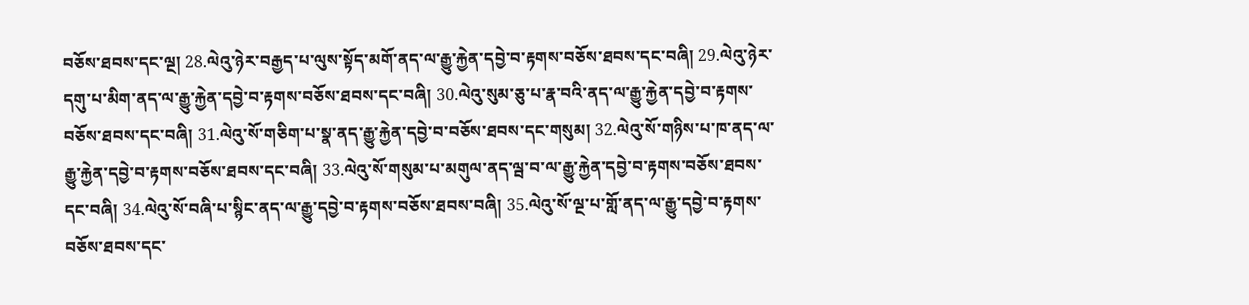བཅོས་ཐབས་དང་ལྔ། 28.ལེའུ་ཉེར་བརྒྱད་པ་ལུས་སྟོད་མགོ་ནད་ལ་རྒྱུ་རྐྱེན་དབྱེ་བ་རྟགས་བཅོས་ཐབས་དང་བཞི། 29.ལེའུ་ཉེར་དགུ་པ་མིག་ནད་ལ་རྒྱུ་རྐྱེན་དབྱེ་བ་རྟགས་བཅོས་ཐབས་དང་བཞི། 30.ལེའུ་སུམ་ཅུ་པ་རྣ་བའི་ནད་ལ་རྒྱུ་རྐྱེན་དབྱེ་བ་རྟགས་བཅོས་ཐབས་དང་བཞི། 31.ལེའུ་སོ་གཅིག་པ་སྣ་ནད་རྒྱུ་རྐྱེན་དབྱེ་བ་བཅོས་ཐབས་དང་གསུམ། 32.ལེའུ་སོ་གཉིས་པ་ཁ་ནད་ལ་རྒྱུ་རྐྱེན་དབྱེ་བ་རྟགས་བཅོས་ཐབས་དང་བཞི། 33.ལེའུ་སོ་གསུམ་པ་མགུལ་ནད་ལྦ་བ་ལ་རྒྱུ་རྐྱེན་དབྱེ་བ་རྟགས་བཅོས་ཐབས་དང་བཞི། 34.ལེའུ་སོ་བཞི་པ་སྙིང་ནད་ལ་རྒྱུ་དབྱེ་བ་རྟགས་བཅོས་ཐབས་བཞི། 35.ལེའུ་སོ་ལྔ་པ་གློ་ནད་ལ་རྒྱུ་དབྱེ་བ་རྟགས་བཅོས་ཐབས་དང་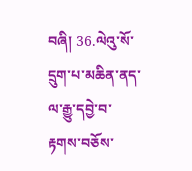བཞི། 36.ལེའུ་སོ་དྲུག་པ་མཆིན་ནད་ལ་རྒྱུ་དབྱེ་བ་རྟགས་བཅོས་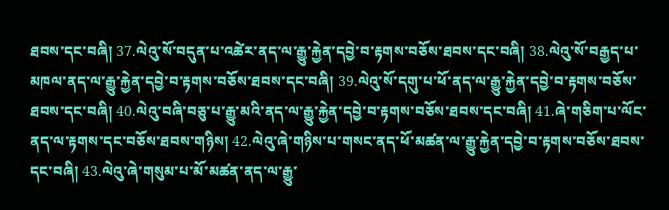ཐབས་དང་བཞི། 37.ལེའུ་སོ་བདུན་པ་འཚེར་ནད་ལ་རྒྱུ་རྐྱེན་དབྱེ་བ་རྟགས་བཅོས་ཐབས་དང་བཞི། 38.ལེའུ་སོ་བརྒྱད་པ་མཁལ་ནད་ལ་རྒྱུ་རྐྱེན་དབྱེ་བ་རྟགས་བཅོས་ཐབས་དང་བཞི། 39.ལེའུ་སོ་དགུ་པ་ཕོ་ནད་ལ་རྒྱུ་རྐྱེན་དབྱེ་བ་རྟགས་བཅོས་ཐབས་དང་བཞི། 40.ལེའུ་བཞི་བཅུ་པ་རྒྱུ་མའི་ནད་ལ་རྒྱུ་རྐྱེན་དབྱེ་བ་རྟགས་བཅོས་ཐབས་དང་བཞི། 41.ཞེ་གཅིག་པ་ལོང་ནད་ལ་རྟགས་དང་བཅོས་ཐབས་གཉིས། 42.ལེའུ་ཞེ་གཉིས་པ་གསང་ནད་ཕོ་མཚན་ལ་རྒྱུ་རྐྱེན་དབྱེ་བ་རྟགས་བཅོས་ཐབས་དང་བཞི། 43.ལེའུ་ཞེ་གསུམ་པ་མོ་མཚན་ནད་ལ་རྒྱུ་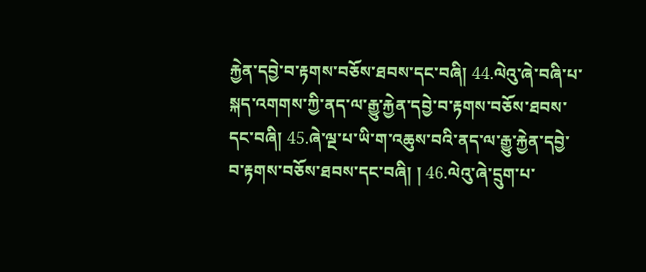རྐྱེན་དབྱེ་བ་རྟགས་བཅོས་ཐབས་དང་བཞི། 44.ལེའུ་ཞེ་བཞི་པ་སྐད་འགགས་ཀྱི་ནད་ལ་རྒྱུ་རྐྱེན་དབྱེ་བ་རྟགས་བཅོས་ཐབས་དང་བཞི། 45.ཞེ་ལྔ་པ་ཡི་ག་འཆུས་བའི་ནད་ལ་རྒྱུ་རྐྱེན་དབྱེ་བ་རྟགས་བཅོས་ཐབས་དང་བཞི། ། 46.ལེའུ་ཞེ་དྲུག་པ་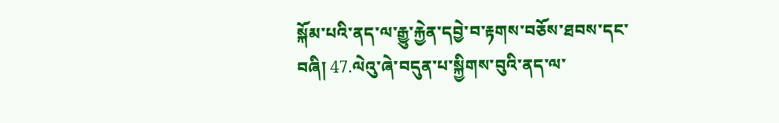སྐོམ་པའི་ནད་ལ་རྒྱུ་རྐྱེན་དབྱེ་བ་རྟགས་བཅོས་ཐབས་དང་བཞི། 47.ལེའུ་ཞེ་བདུན་པ་སྐྱིགས་བུའི་ནད་ལ་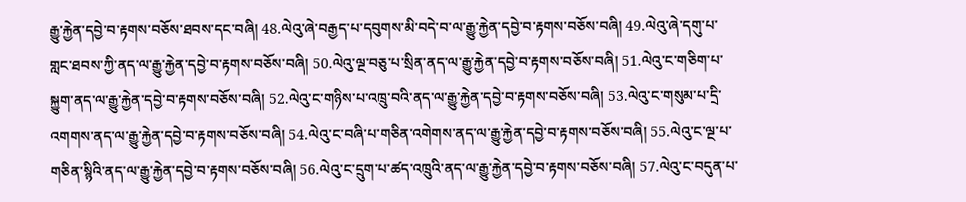རྒྱུ་རྐྱེན་དབྱེ་བ་རྟགས་བཅོས་ཐབས་དང་བཞི། 48.ལེའུ་ཞེ་བརྒྱད་པ་དབུགས་མི་བདེ་བ་ལ་རྒྱུ་རྐྱེན་དབྱེ་བ་རྟགས་བཅོས་བཞི། 49.ལེའུ་ཞེ་དགུ་པ་གླང་ཐབས་ཀྱི་ནད་ལ་རྒྱུ་རྐྱེན་དབྱེ་བ་རྟགས་བཅོས་བཞི། 50.ལེའུ་ལྔ་བཅུ་པ་སྲིན་ནད་ལ་རྒྱུ་རྐྱེན་དབྱེ་བ་རྟགས་བཅོས་བཞི། 51.ལེའུ་ང་གཅིག་པ་སྐྱུག་ནད་ལ་རྒྱུ་རྐྱེན་དབྱེ་བ་རྟགས་བཅོས་བཞི། 52.ལེའུ་ང་གཉིས་པ་འཁྲུ་བའི་ནད་ལ་རྒྱུ་རྐྱེན་དབྱེ་བ་རྟགས་བཅོས་བཞི། 53.ལེའུ་ང་གསུམ་པ་དྲི་འགགས་ནད་ལ་རྒྱུ་རྐྱེན་དབྱེ་བ་རྟགས་བཅོས་བཞི། 54.ལེའུ་ང་བཞི་པ་གཅིན་འགེགས་ནད་ལ་རྒྱུ་རྐྱེན་དབྱེ་བ་རྟགས་བཅོས་བཞི། 55.ལེའུ་ང་ལྔ་པ་གཅིན་སྙིའི་ནད་ལ་རྒྱུ་རྐྱེན་དབྱེ་བ་རྟགས་བཅོས་བཞི། 56.ལེའུ་ང་དྲུག་པ་ཚད་འཁྲུའི་ནད་ལ་རྒྱུ་རྐྱེན་དབྱེ་བ་རྟགས་བཅོས་བཞི། 57.ལེའུ་ང་བདུན་པ་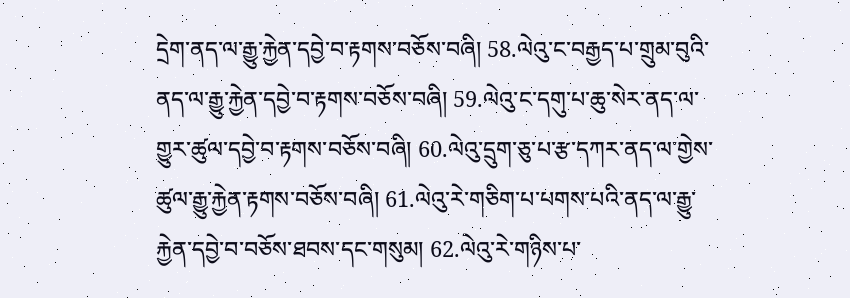དྲེག་ནད་ལ་རྒྱུ་རྐྱེན་དབྱེ་བ་རྟགས་བཅོས་བཞི། 58.ལེའུ་ང་བརྒྱད་པ་གྲུམ་བུའི་ནད་ལ་རྒྱུ་རྐྱེན་དབྱེ་བ་རྟགས་བཅོས་བཞི། 59.ལེའུ་ང་དགུ་པ་ཆུ་སེར་ནད་ལ་གྱུར་ཚུལ་དབྱེ་བ་རྟགས་བཅོས་བཞི། 60.ལེའུ་དྲུག་ཅུ་པ་རྩ་དཀར་ནད་ལ་གྱེས་ཚུལ་རྒྱུ་རྐྱེན་རྟགས་བཅོས་བཞི། 61.ལེའུ་རེ་གཅིག་པ་པགས་པའི་ནད་ལ་རྒྱུ་རྐྱེན་དབྱེ་བ་བཅོས་ཐབས་དང་གསུམ། 62.ལེའུ་རེ་གཉིས་པ་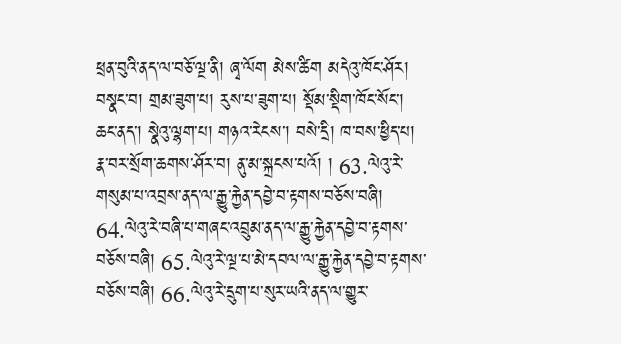ཕྲན་བུའི་ནད་ལ་བཅོ་ལྔ་ནི། ཞྭ་ལོག མེས་ཚིག མདེའུ་ཁོང་ཤོར། བསྣང་བ། གྲམ་ཟུག་པ། རུས་པ་ཟུག་པ། སྡོམ་སྡིག་ཁོང་སོང་། ཆང་ནད་། སྣེའུ་ལྷག་པ། གཉའ་རེངས་། བསེ་དྲི། ཁ་བས་ཕྱིད་པ། རྣ་བར་སྲོག་ཆགས་ཤོར་བ། ནུ་མ་སྐྲངས་པའོ། ། 63.ལེའུ་རེ་གསུམ་པ་འབྲས་ནད་ལ་རྒྱུ་རྐྱེན་དབྱེ་བ་རྟགས་བཅོས་བཞི། 64.ལེའུ་རེ་བཞི་པ་གཞང་འབྲུམ་ནད་ལ་རྒྱུ་རྐྱེན་དབྱེ་བ་རྟགས་བཅོས་བཞི། 65.ལེའུ་རེ་ལྔ་པ་མེ་དབལ་ལ་རྒྱུ་རྐྱེན་དབྱེ་བ་རྟགས་བཅོས་བཞི། 66.ལེའུ་རེ་དྲུག་པ་སུར་ཡའི་ནད་ལ་གྱུར་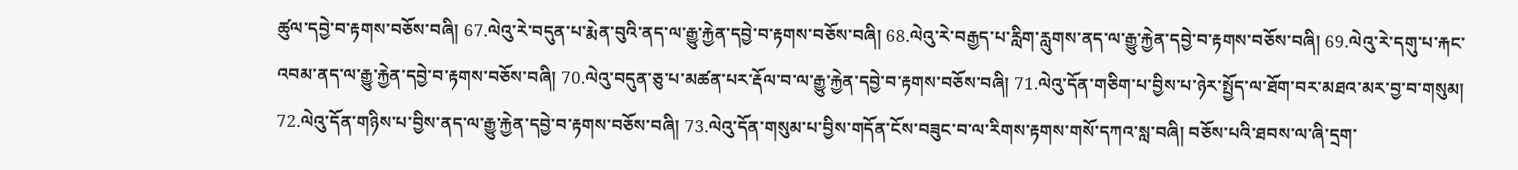ཚུལ་དབྱེ་བ་རྟགས་བཅོས་བཞི། 67.ལེའུ་རེ་བདུན་པ་རྨེན་བུའི་ནད་ལ་རྒྱུ་རྐྱེན་དབྱེ་བ་རྟགས་བཅོས་བཞི། 68.ལེའུ་རེ་བརྒྱད་པ་རླིག་རླུགས་ནད་ལ་རྒྱུ་རྐྱེན་དབྱེ་བ་རྟགས་བཅོས་བཞི། 69.ལེའུ་རེ་དགུ་པ་རྐང་འབམ་ནད་ལ་རྒྱུ་རྐྱེན་དབྱེ་བ་རྟགས་བཅོས་བཞི། 70.ལེའུ་བདུན་ཅུ་པ་མཚན་པར་རྡོལ་བ་ལ་རྒྱུ་རྐྱེན་དབྱེ་བ་རྟགས་བཅོས་བཞི། 71.ལེའུ་དོན་གཅིག་པ་བྱིས་པ་ཉེར་སྤྱོད་ལ་ཐོག་བར་མཐའ་མར་བྱ་བ་གསུམ། 72.ལེའུ་དོན་གཉིས་པ་བྱིས་ནད་ལ་རྒྱུ་རྐྱེན་དབྱེ་བ་རྟགས་བཅོས་བཞི། 73.ལེའུ་དོན་གསུམ་པ་བྱིས་གདོན་ངོས་བཟུང་བ་ལ་རིགས་རྟགས་གསོ་དཀའ་སླ་བཞི། བཅོས་པའི་ཐབས་ལ་ཞི་དྲག་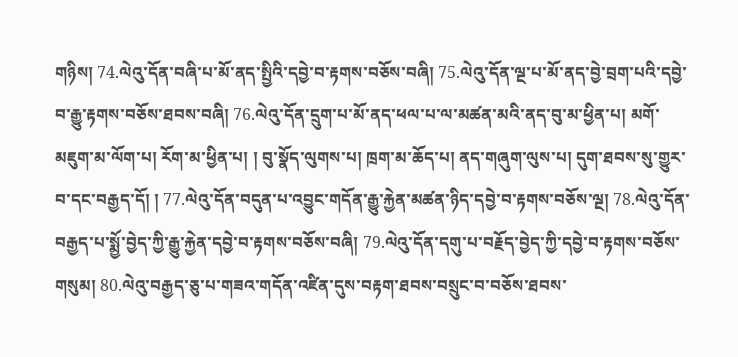གཉིས། 74.ལེའུ་དོན་བཞི་པ་མོ་ནད་སྤྱིའི་དབྱེ་བ་རྟགས་བཅོས་བཞི། 75.ལེའུ་དོན་ལྔ་པ་མོ་ནད་བྱེ་བྲག་པའི་དབྱེ་བ་རྒྱུ་རྟགས་བཅོས་ཐབས་བཞི། 76.ལེའུ་དོན་དྲུག་པ་མོ་ནད་ཕལ་པ་ལ་མཚན་མའི་ནད་བུ་མ་ཕྱིན་པ། མགོ་མཇུག་མ་ལོག་པ། རོག་མ་ཕྱིན་པ། ། བུ་སྣོད་ལུགས་པ། ཁྲག་མ་ཆོད་པ། ནད་གཞུག་ལུས་པ། དུག་ཐབས་སུ་གྱུར་བ་དང་བརྒྱད་དོ། ། 77.ལེའུ་དོན་བདུན་པ་འབྱུང་གདོན་རྒྱུ་རྐྱེན་མཚན་ཉིད་དབྱེ་བ་རྟགས་བཅོས་ལྔ། 78.ལེའུ་དོན་བརྒྱད་པ་སྨྱོ་བྱེད་ཀྱི་རྒྱུ་རྐྱེན་དབྱེ་བ་རྟགས་བཅོས་བཞི། 79.ལེའུ་དོན་དགུ་པ་བརྗོད་བྱེད་ཀྱི་དབྱེ་བ་རྟགས་བཅོས་གསུམ། 80.ལེའུ་བརྒྱད་ཅུ་པ་གཟའ་གདོན་འཛིན་དུས་བརྟག་ཐབས་བསྲུང་བ་བཅོས་ཐབས་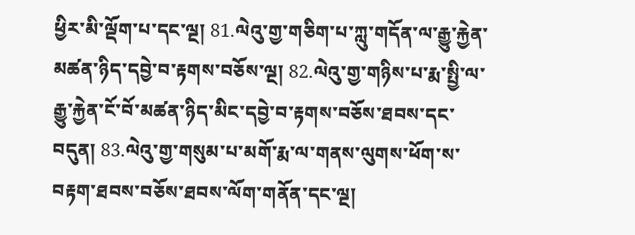ཕྱིར་མི་ལྡོག་པ་དང་ལྔ། 81.ལེའུ་གྱ་གཅིག་པ་ཀླུ་གདོན་ལ་རྒྱུ་རྐྱེན་མཚན་ཉིད་དབྱེ་བ་རྟགས་བཅོས་ལྔ། 82.ལེའུ་གྱ་གཉིས་པ་རྨ་སྤྱི་ལ་རྒྱུ་རྐྱེན་ངོ་བོ་མཚན་ཉིད་མིང་དབྱེ་བ་རྟགས་བཅོས་ཐབས་དང་བདུན། 83.ལེའུ་གྱ་གསུམ་པ་མགོ་རྨ་ལ་གནས་ལུགས་ཕོག་ས་བརྟག་ཐབས་བཅོས་ཐབས་ལོག་གནོན་དང་ལྔ།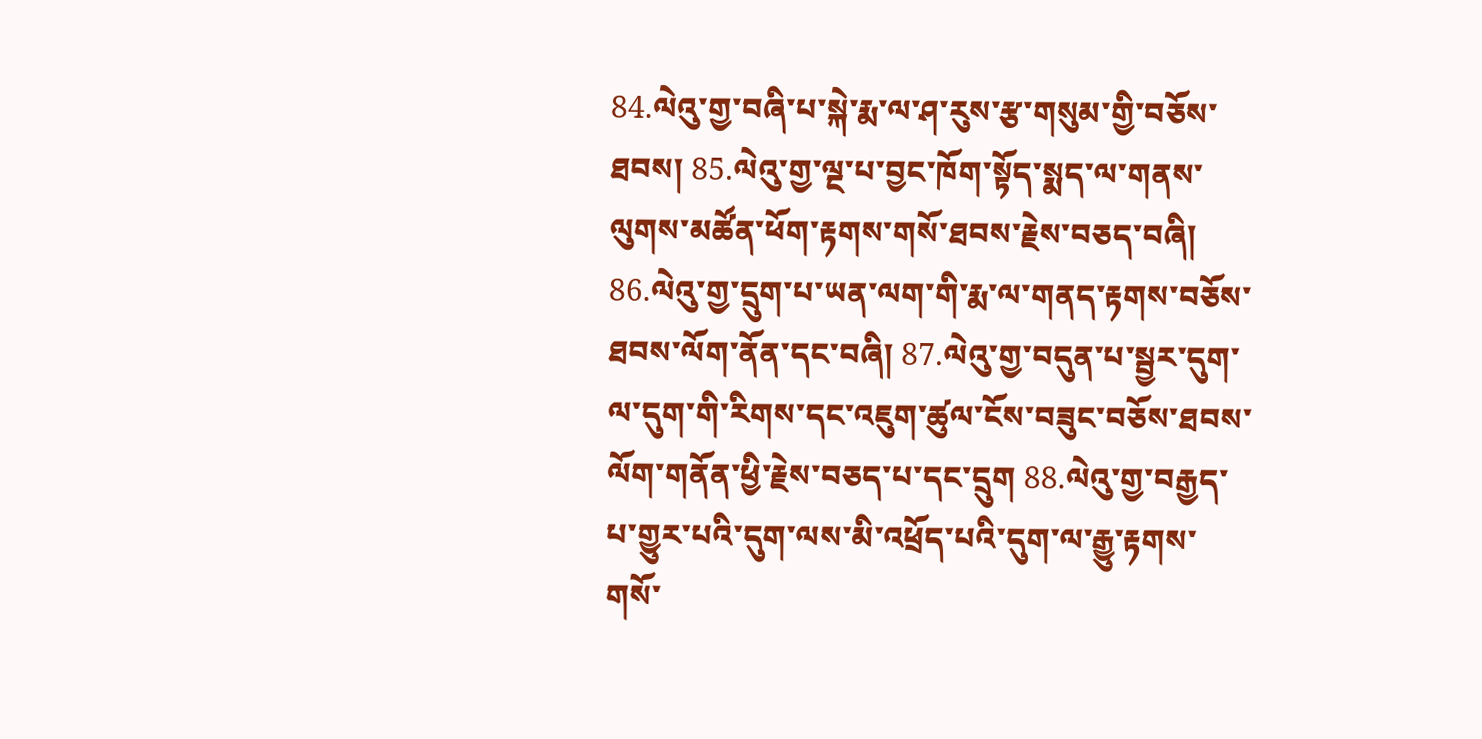84.ལེའུ་གྱ་བཞི་པ་སྐེ་རྨ་ལ་ཤ་རུས་རྩ་གསུམ་གྱི་བཅོས་ཐབས། 85.ལེའུ་གྱ་ལྔ་པ་བྱང་ཁོག་སྟོད་སྨད་ལ་གནས་ལུགས་མཚོན་ཕོག་རྟགས་གསོ་ཐབས་རྗེས་བཅད་བཞི། 86.ལེའུ་གྱ་དྲུག་པ་ཡན་ལག་གི་རྨ་ལ་གནད་རྟགས་བཅོས་ཐབས་ལོག་ནོན་དང་བཞི། 87.ལེའུ་གྱ་བདུན་པ་སྦྱར་དུག་ལ་དུག་གི་རིགས་དང་འཇུག་ཚུལ་ངོས་བཟུང་བཅོས་ཐབས་ལོག་གནོན་ཕྱི་རྗེས་བཅད་པ་དང་དྲུག 88.ལེའུ་གྱ་བརྒྱད་པ་གྱུར་པའི་དུག་ལས་མི་འཕྲོད་པའི་དུག་ལ་རྒྱུ་རྟགས་གསོ་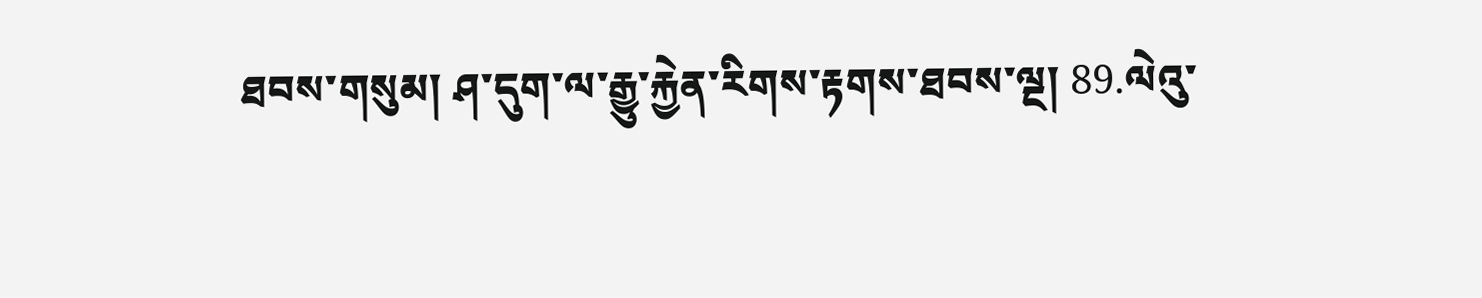ཐབས་གསུམ། ཤ་དུག་ལ་རྒྱུ་རྐྱེན་རིགས་རྟགས་ཐབས་ལྔ། 89.ལེའུ་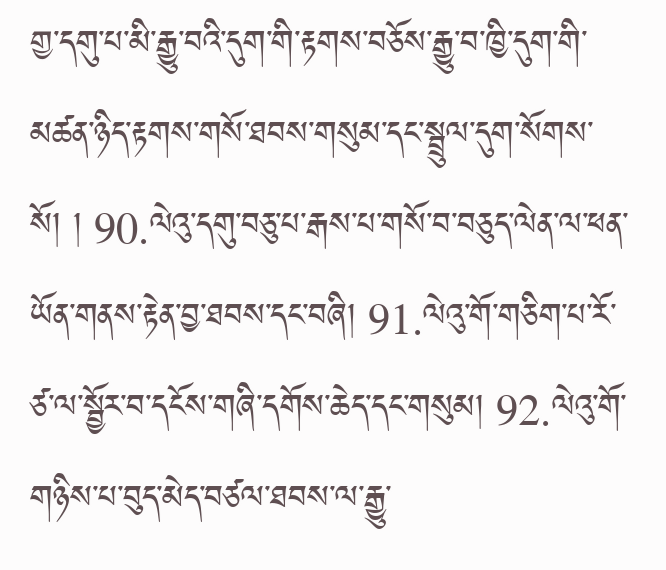གྱ་དགུ་པ་མི་རྒྱུ་བའི་དུག་གི་རྟགས་བཅོས་རྒྱུ་བ་ཁྱི་དུག་གི་མཚན་ཉིད་རྟགས་གསོ་ཐབས་གསུམ་དང་སྦྲུལ་དུག་སོགས་སོ། ། 90.ལེའུ་དགུ་བཅུ་པ་རྒས་པ་གསོ་བ་བཅུད་ལེན་ལ་ཕན་ཡོན་གནས་རྟེན་བྱ་ཐབས་དང་བཞི། 91.ལེའུ་གོ་གཅིག་པ་རོ་ཙ་ལ་སྦྱོར་བ་དངོས་གཞི་དགོས་ཆེད་དང་གསུམ། 92.ལེའུ་གོ་གཉིས་པ་བུད་མེད་བཙལ་ཐབས་ལ་རྒྱུ་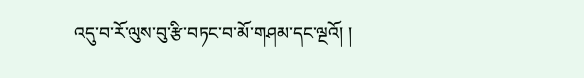འདུ་བ་རོ་ལུས་བུ་རྩི་བཏང་བ་མོ་གཤམ་དང་ལྔའོ། །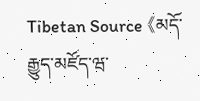Tibetan Source 《མདོ་རྒྱུད་མཛོད་ཝ་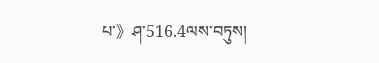པ་》ཤ་516.4ལས་བཏུས།